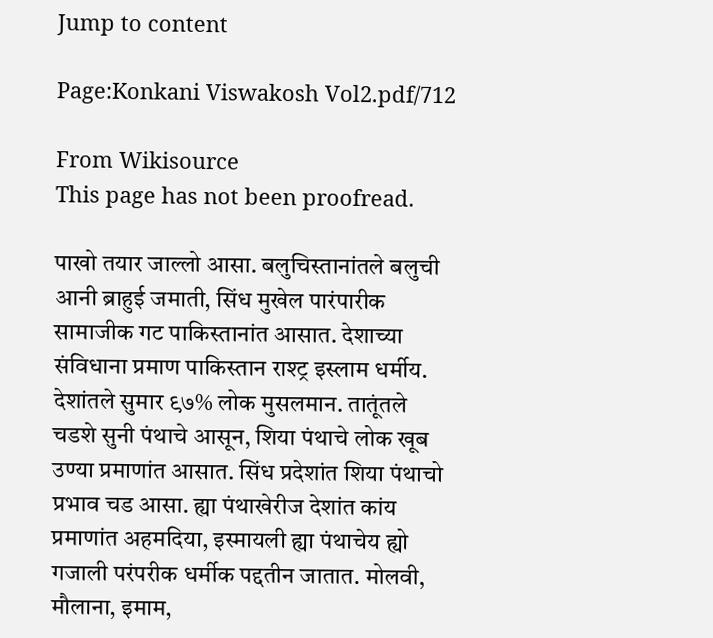Jump to content

Page:Konkani Viswakosh Vol2.pdf/712

From Wikisource
This page has not been proofread.

पाखो तयार जाल्लो आसा. बलुचिस्तानांतले बलुची आनी ब्राहुई जमाती, सिंध मुखेल पारंपारीक सामाजीक गट पाकिस्तानांत आसात. देशाच्या संविधाना प्रमाण पाकिस्तान राश्ट्र इस्लाम धर्मीय. देशांतले सुमार ९७% लोक मुसलमान. तातूंतले चडशे सुनी पंथाचे आसून, शिया पंथाचे लोक खूब उण्या प्रमाणांत आसात. सिंध प्रदेशांत शिया पंथाचो प्रभाव चड आसा. ह्या पंथाखेरीज देशांत कांय प्रमाणांत अहमदिया, इस्मायली ह्या पंथाचेय ह्यो गजाली परंपरीक धर्मीक पद्दतीन जातात. मोलवी, मौलाना, इमाम,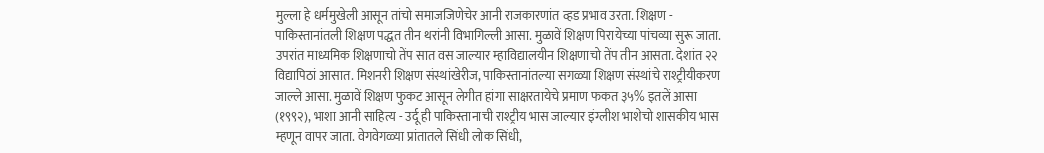मुल्ला हे धर्ममुखेली आसून तांचो समाजजिणेचेर आनी राजकारणांत व्हड प्रभाव उरता. शिक्षण - पाकिस्तानांतली शिक्षण पद्धत तीन थरांनी विभागिल्ली आसा. मुळावें शिक्षण पिरायेच्या पांचव्या सुरू जाता. उपरांत माध्यमिक शिक्षणाचो तेंप सात वस जाल्यार म्हाविद्यालयीन शिक्षणाचो तेंप तीन आसता. देशांत २२ विद्यापिठां आसात. मिशनरी शिक्षण संस्थांखेरीज, पाकिस्तानांतल्या सगळ्या शिक्षण संस्थांचे राश्ट्रीयीकरण जाल्ले आसा. मुळावें शिक्षण फुकट आसून लेगीत हांगा साक्षरतायेचे प्रमाण फकत ३५% इतलें आसा (१९९२), भाशा आनी साहित्य - उर्दू ही पाकिस्तानाची राश्ट्रीय भास जाल्यार इंग्लीश भाशेचो शासकीय भास म्हणून वापर जाता. वेगवेगळ्या प्रांतातले सिंधी लोक सिंधी,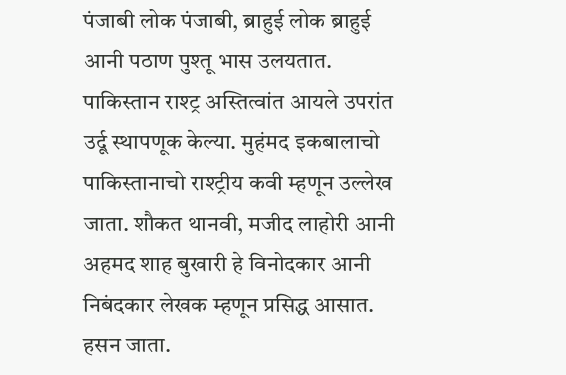पंजाबी लोक पंजाबी, ब्राहुई लोक ब्राहुई आनी पठाण पुश्तू भास उलयतात. पाकिस्तान राश्ट्र अस्तित्वांत आयले उपरांत उर्दू स्थापणूक केल्या. मुहंमद इकबालाचो पाकिस्तानाचो राश्ट्रीय कवी म्हणून उल्लेख जाता. शौकत थानवी, मजीद लाहोरी आनी अहमद शाह बुखारी हे विनोदकार आनी निबंदकार लेखक म्हणून प्रसिद्ध आसात. हसन जाता.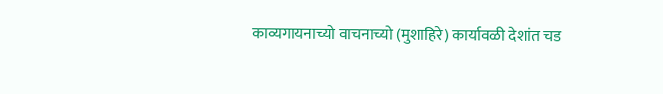काव्यगायनाच्यो वाचनाच्यो (मुशाहिरे) कार्यावळी देशांत चड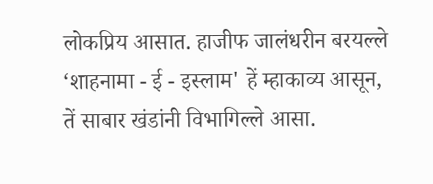लोकप्रिय आसात. हाजीफ जालंधरीन बरयल्ले ‘शाहनामा - ई - इस्लाम' हें म्हाकाव्य आसून, तें साबार खंडांनी विभागिल्ले आसा.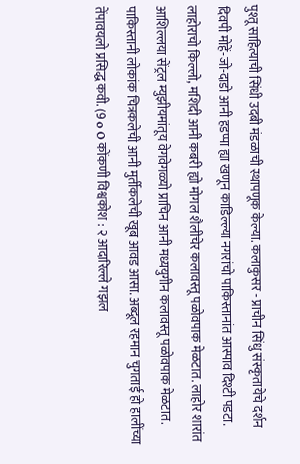पुश्तू साहित्याची सिंधी उदबी मंडळाची स्थापणूक केल्या. कलाकुसर - प्राचीन सिंधु संस्कृतायेचे दर्शन दिवपी मोहें-जो-दाडो आनी हडप्पा ह्या खणून काडिल्ल्या नगरांचो पाकिस्तानांत आस्पाव दिश्टी पडटा. लाहोराचो किल्लो, मशिदी आनी कबरी ह्यो मोगल शैलीचेर कलावस्तू पळोवपाक मेळटात. लाहोर शारांत आशिल्लया सेंट्रल म्युझीयमांतूय वेगवेगळ्यो प्राचिन आनी मध्ययुगीन कलावस्तू पळोवपाक मेळटात. पाकिस्तानी लोकांक चित्रकलेची आनी मुर्तीकलेची खूब आवड आसा. अब्दूल रहमान चुगताई हो हालींच्या तेंपावयलो प्रसिद्ध कवी. (9 о О कोंकणी विश्वकोश : २ आदारिल्ले गझल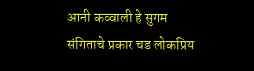आनी कव्वाली हे सुगम संगिताचे प्रकार चड लोकप्रिय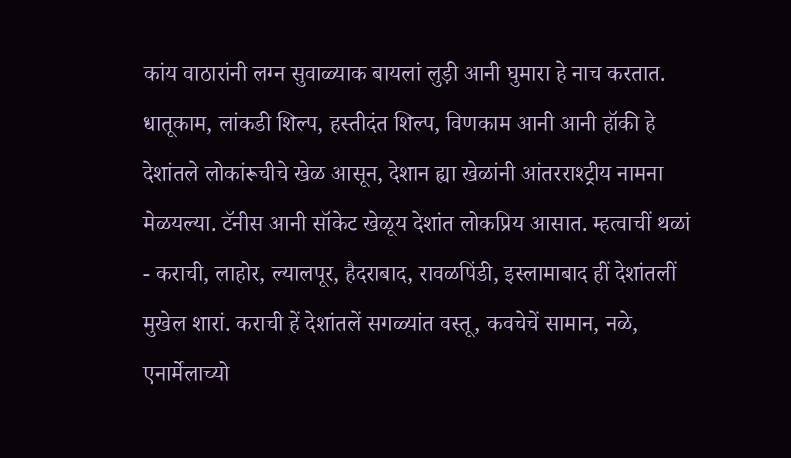कांय वाठारांनी लग्न सुवाळ्याक बायलां लुड़ी आनी घुमारा हे नाच करतात. धातूकाम, लांकडी शिल्प, हस्तीदंत शिल्प, विणकाम आनी आनी हॉकी हे देशांतले लोकांरूचीचे खेळ आसून, देशान ह्या खेळांनी आंतरराश्ट्रीय नामना मेळयल्या. टॅनीस आनी सॉकेट खेळूय देशांत लोकप्रिय आसात. म्हत्वाचीं थळां - कराची, लाहोर, ल्यालपूर, हैदराबाद, रावळपिंडी, इस्लामाबाद हीं देशांतलीं मुखेल शारां. कराची हें देशांतलें सगळ्यांत वस्तू, कवचेचें सामान, नळे, एनार्मेलाच्यो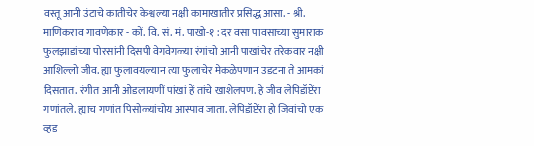वस्तू आनी उंटाचे कातीचेर केश्वल्या नक्षी कामाखातीर प्रसिद्ध आसा. - श्री. माणिकराव गावणेकार - कों. वि. सं. मं. पाखो-१ : दर वसा पावसाच्या सुमाराक फुलझाडांच्या पोरसांनी दिसपी वेगवेगळ्या रंगांचो आनी पाखांचेर तरेकवार नक्षी आशिल्लो जीव. ह्या फुलावयल्यान त्या फुलाचेर मेकळेपणान उडटना ते आमकां दिसतात. रंगीत आनी ओडलायणीं पांखां हें तांचे खाशेलपण. हे जीव लेपिडॉप्टेंरा गणांतले. ह्याच गणांत पिसोळ्यांचोय आस्पाव जाता. लेपिडॉप्टेंरा हो जिवांचो एक व्हड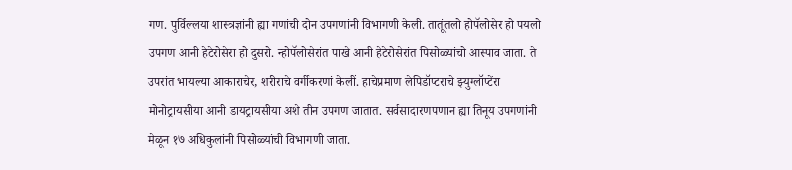गण. पुर्विल्लया शास्त्रज्ञांनी ह्या गणांची दोन उपगणांनी विभागणी केली. तातूंतलो होपॅलोसेर हो पयलो उपगण आनी हेटेरोसेरा हो दुसरो. न्होपॅलोसेरांत पाखे आनी हेटेरोसेरांत पिसोळ्यांचो आस्पाव जाता. ते उपरांत भायल्या आकाराचेर, शरीराचे वर्गीकरणां केलीं. हाचेप्रमाण लेपिडॉप्टराचे झ्युग्लॉप्टेंरा मोनोट्रायसीया आनी डायट्रायसीया अशे तीन उपगण जातात. सर्वसादारणपणान ह्या तिनूय उपगणांनी मेळून १७ अधिकुलांनी पिसोळ्यांची विभागणी जाता.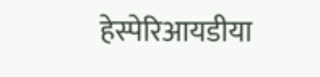हेस्पेरिआयडीया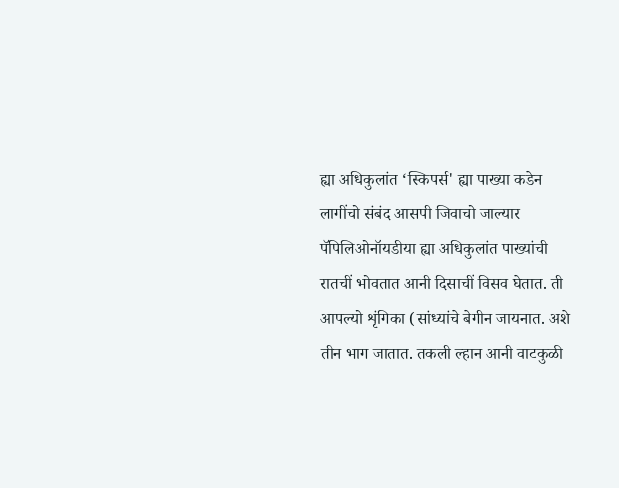ह्या अधिकुलांत ‘स्किपर्स' ह्या पाख्या कडेन लागींचो संबंद आसपी जिवाचो जाल्यार पॅपिलिओनॉयडीया ह्या अधिकुलांत पाख्यांची रातचीं भोवतात आनी दिसाचीं विसव घेतात. ती आपल्यो शृंगिका (सांध्यांचे बेगीन जायनात. अशे तीन भाग जातात. तकली ल्हान आनी वाटकुळी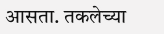आसता. तकलेच्या